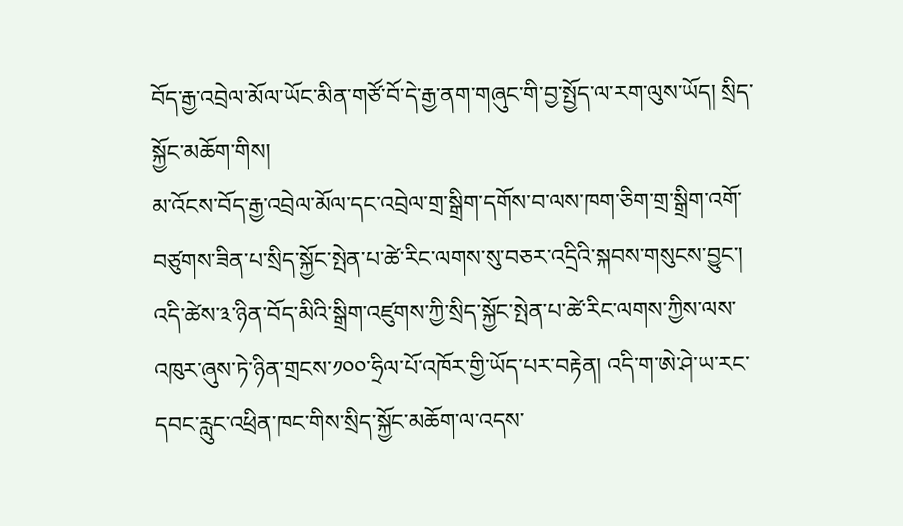བོད་རྒྱ་འབྲེལ་མོལ་ཡོང་མིན་གཙོ་བོ་དེ་རྒྱ་ནག་གཞུང་གི་བྱ་སྤྱོད་ལ་རག་ལུས་ཡོད། སྲིད་སྐྱོང་མཆོག་གིས།
མ་འོངས་བོད་རྒྱ་འབྲེལ་མོལ་དང་འབྲེལ་གྲ་སྒྲིག་དགོས་བ་ལས་ཁག་ཅིག་གྲ་སྒྲིག་འགོ་བཙུགས་ཟིན་པ་སྲིད་སྐྱོང་སྤེན་པ་ཚེ་རིང་ལགས་སུ་བཅར་འདྲིའི་སྐབས་གསུངས་བྱུང་།
འདི་ཚེས་༣་ཉིན་བོད་མིའི་སྒྲིག་འཛུགས་ཀྱི་སྲིད་སྐྱོང་སྤེན་པ་ཚེ་རིང་ལགས་ཀྱིས་ལས་འཁུར་ཞུས་ཏེ་ཉིན་གྲངས་༡༠༠་ཧྲིལ་པོ་འཁོར་གྱི་ཡོད་པར་བརྟེན། འདི་ག་ཨེ་ཤེ་ཡ་རང་དབང་རླུང་འཕྲིན་ཁང་གིས་སྲིད་སྐྱོང་མཆོག་ལ་འདས་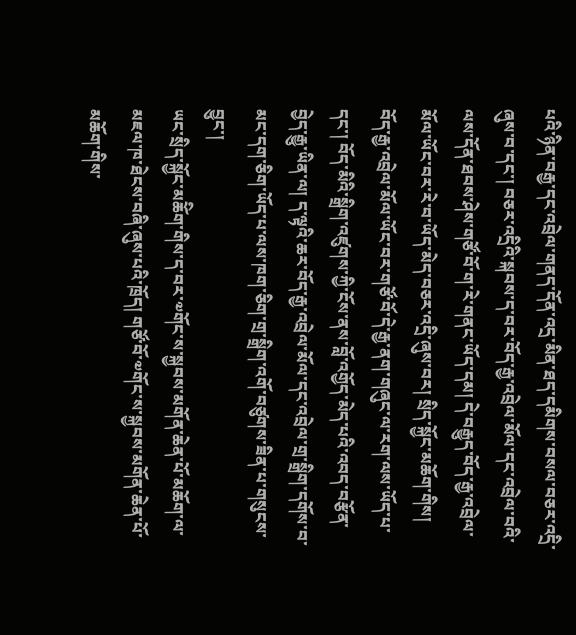པའི་ཉིན་བརྒྱ་དང་འབྲེལ་གནད་དོན་འདྲ་མིན་ཐད་དམིགས་བསལ་བཅར་འདྲི་ཞུས་བ་དང་། བཅར་འདྲིའི་སྐབས་ད་བར་བོད་རྒྱ་འབྲེལ་མོལ་དང་འབྲེལ་བའི་ལས་དོན་ཐབས་ཤེས་གཙོ་བོ་ག་རེ་གནང་ཡོད་དམ། དེ་བརྒྱུད་བོད་རྒྱ་འབྲེལ་མོལ་ཡོང་བར་རེ་བ་ཡོད་མེད་བཅར་འདྲི་ཞུས་བར། སྲིད་སྐྱོང་མཆོག་གིས། བོད་རྒྱ་འབྲེལ་མོལ་ཡོང་བར་གཙོ་བོ་དེ་རྒྱ་ནག་གཞུང་ལ་རག་ལས་ཡོད་པ་དང་། བོད་མིའི་སྒྲིག་འཛུགས་ཀྱི་ངོས་ནས་བློ་འགྱོད་མེད་པའི་འབད་བརྩོན་བྱེད་རྒྱུ་ཡིན་ལ། ད་ལྟའི་ཆར་བོད་རྒྱ་འབྲེལ་མོལ་དང་འབྲེལ་གྲ་སྒྲིག་དགོས་བ་མང་དག་ཅིག་ཡོད་པ་ལས་ཁག་ཅིག་གྲ་སྒྲིག་འགོ་བཙུགས་ཟིན་པ་གསུངས་བྱུང་།
ཡང་སྲིད་སྐྱོང་མཆོིག་གིས་ད་བར་༧གོང་ས་སྐྱབས་མགོན་ཆེན་པོ་མཆོག་ལ་མཇལ་ཁ་ཐེངས་བཞི་ཞུས་པའི་ཁྲོད། གཙོ་བོ་༧གོང་ས་སྐྱབས་མགོན་ཆེན་པོ་མཆོག་གིས་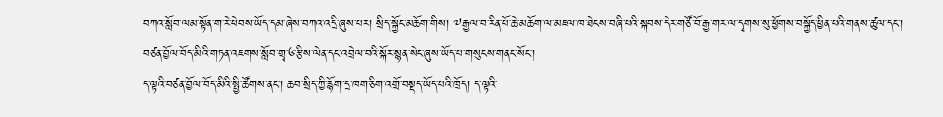བཀའ་སློབ་ལམ་སྟོན་ག་རེ་ཕེབས་ཡོད་དམ་ཞེས་བཀའ་འདྲི་ཞུས་པར། སྲིད་སྐྱོང་མཆོག་གིས། ༧རྒྱལ་བ་རིན་པོ་ཆེ་མཆོག་ལ་མཇལ་ཁ་ཐེངས་བཞི་པའི་སྐབས་དེར་གཙོ་བོ་རྒྱ་གར་ལ་དྭགས་སུ་ཕྱོགས་བསྐྱོད་ཕྱིན་པའི་གནས་ཚུལ་དང་། བཙན་བྱོལ་བོད་མིའི་གཏན་འཇགས་སློབ་གྲྭ་༦་རྩིས་ལེན་དང་འབྲེལ་བའི་སྐོར་སྙན་སེང་ཞུས་ཡོད་པ་གསུངས་གནང་སོང་།
ད་ལྟའི་བཙན་བྱོལ་བོད་མིའི་སྤྱི་ཚོགས་ནང་། ཆབ་སྲིད་ཀྱི་རྙོག་དྲ་ཁག་ཅིག་འགྲོ་བསྡད་ཡོད་པའི་ཁྲོད། ད་ལྟའི་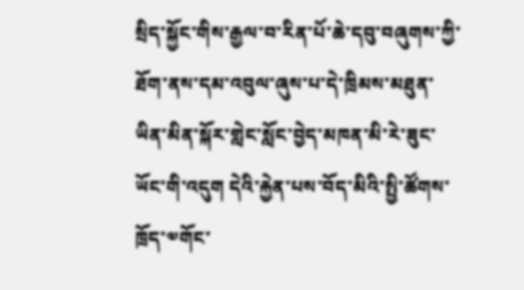སྲིད་སྐྱོང་གིས་རྒྱལ་བ་རིན་པོ་ཆེ་དབུ་བཞུགས་ཀྱི་ཐོག་ནས་དམ་འབུལ་ཞུས་པ་དེ་ཁྲིམས་མཐུན་ཡིན་མིན་སྐོར་གླེང་སློང་བྱེད་མཁན་མི་རེ་ཟུང་ཡོང་གི་འདུག དེའི་རྐྱེན་པས་བོད་མིའི་སྤྱི་ཚོགས་ཁྲོད་༧གོང་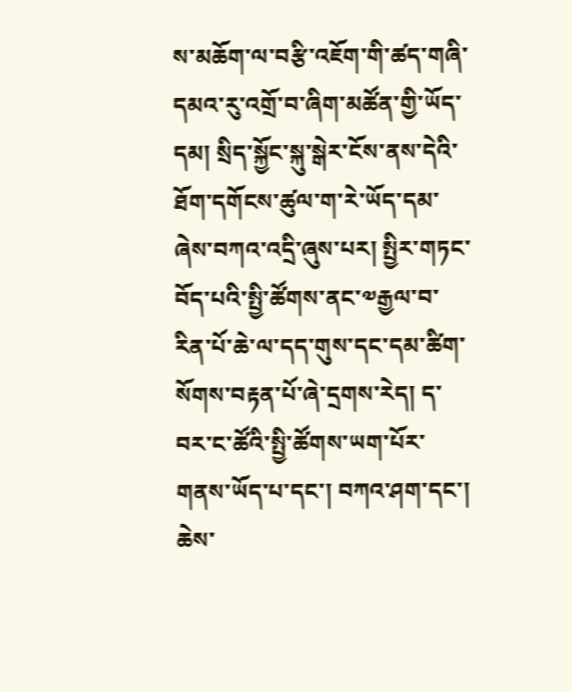ས་མཆོག་ལ་བརྩི་འཇོག་གི་ཚད་གཞི་དམའ་རུ་འགྲོ་བ་ཞིག་མཚོན་གྱི་ཡོད་དམ། སྲིད་སྐྱོང་སྐུ་སྒེར་ངོས་ནས་དེའི་ཐོག་དགོངས་ཚུལ་ག་རེ་ཡོད་དམ་ཞེས་བཀའ་འདྲི་ཞུས་པར། སྤྱིར་གཏང་བོད་པའི་སྤྱི་ཚོགས་ནང་༧རྒྱལ་བ་རིན་པོ་ཆེ་ལ་དད་གུས་དང་དམ་ཚིག་སོགས་བརྟན་པོ་ཞེ་དྲགས་རེད། ད་བར་ང་ཚོའི་སྤྱི་ཚོགས་ཡག་པོར་གནས་ཡོད་པ་དང་། བཀའ་ཤག་དང་། ཆེས་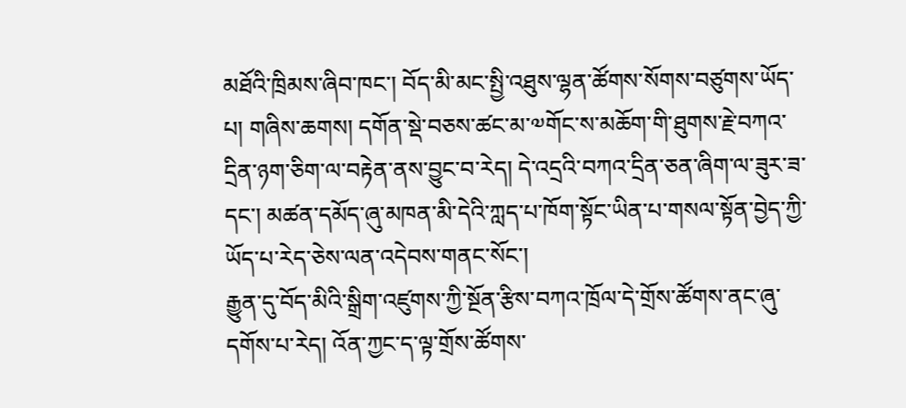མཐོའི་ཁྲིམས་ཞིབ་ཁང་། བོད་མི་མང་སྤྱི་འཐུས་ལྷན་ཚོགས་སོགས་བཙུགས་ཡོད་པ། གཞིས་ཆགས། དགོན་སྡེ་བཅས་ཚང་མ་༧གོང་ས་མཆོག་གི་ཐུགས་རྗེ་བཀའ་དྲིན་ཉག་ཅིག་ལ་བརྟེན་ནས་བྱུང་བ་རེད། དེ་འདྲའི་བཀའ་དྲིན་ཅན་ཞིག་ལ་ཟུར་ཟ་དང་། མཚན་དམོད་ཞུ་མཁན་མི་དེའི་ཀླད་པ་ཁོག་སྟོང་ཡིན་པ་གསལ་སྟོན་བྱེད་ཀྱི་ཡོད་པ་རེད་ཅེས་ལན་འདེབས་གནང་སོང་།
རྒྱུན་དུ་བོད་མིའི་སྒྲིག་འཛུགས་ཀྱི་སྔོན་རྩིས་བཀའ་ཁྲོལ་དེ་གྲོས་ཚོགས་ནང་ཞུ་དགོས་པ་རེད། འོན་ཀྱང་ད་ལྟ་གྲོས་ཚོགས་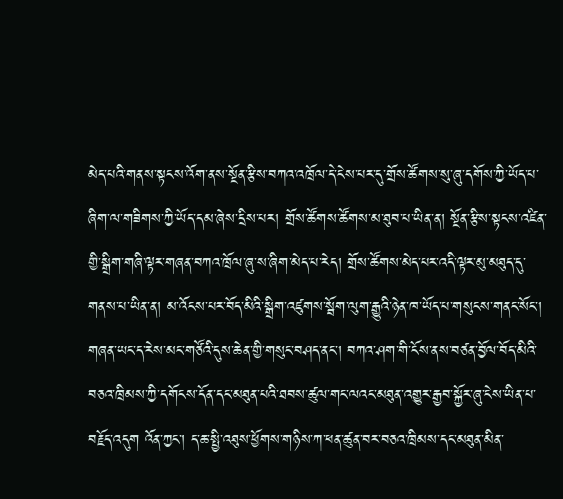མེད་པའི་གནས་སྟངས་འོག་ནས་སྔོན་རྩིས་བཀའ་འཁྲོལ་དེ་ངེས་པར་དུ་གྲོས་ཚོགས་སུ་ཞུ་དགོས་ཀྱི་ཡོད་པ་ཞིག་ལ་གཟིགས་ཀྱི་ཡོད་དམ་ཞེས་དྲིས་པར། གྲོས་ཚོགས་ཚོགས་མ་ཐུབ་པ་ཡིན་ན། སྔོན་རྩིས་སྟངས་འཛིན་གྱི་སྒྲིག་གཞི་ལྟར་གཞན་བཀའ་ཁྲོལ་ཞུ་ས་ཞིག་མེད་པ་རེད། གྲོས་ཚོགས་མེད་པར་འདི་ལྟར་མུ་མཐུད་དུ་གནས་པ་ཡིན་ན། མ་འོངས་པར་བོད་མིའི་སྒྲིག་འཛུགས་སྦོག་ལུག་རྒྱུའི་ཉེན་ཁ་ཡོད་པ་གསུངས་གནང་སོང་།
གཞན་ཡང་ད་རེས་མང་གཙོའི་དུས་ཆེན་གྱི་གསུང་བཤད་ནང་། བཀའ་ཤག་གི་ངོས་ནས་བཙན་བྱོལ་བོད་མིའི་བཅའ་ཁྲིམས་ཀྱི་དགོངས་དོན་དང་མཐུན་པའི་ཐབས་ཚུལ་གང་ལའང་མཐུན་འགྱུར་རྒྱབ་སྐྱོར་ཞུ་ངེས་ཡིན་པ་བརྗོད་འདུག འོན་ཀྱང་། ད་ཆ་སྤྱི་འཐུས་ཕྱོགས་གཉིས་ཀ་ཕན་ཚུན་བར་བཅའ་ཁྲིམས་དང་མཐུན་མིན་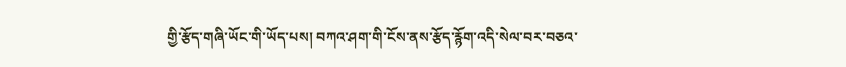གྱི་རྩོད་གཞི་ཡོང་གི་ཡོད་པས། བཀའ་ཤག་གི་ངོས་ནས་རྩོད་རྙོག་འདི་སེལ་བར་བཅའ་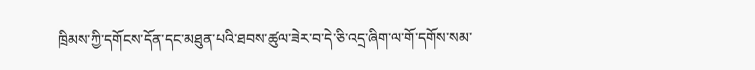ཁྲིམས་ཀྱི་དགོངས་དོན་དང་མཐུན་པའི་ཐབས་ཚུལ་ཟེར་བ་དེ་ཅི་འདྲ་ཞིག་ལ་གོ་དགོས་སམ་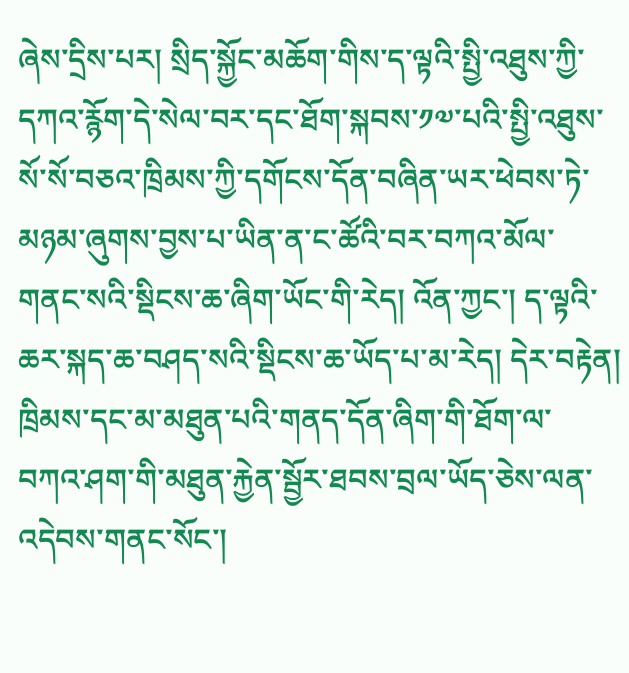ཞེས་དྲིས་པར། སྲིད་སྐྱོང་མཆོག་གིས་ད་ལྟའི་སྤྱི་འཐུས་ཀྱི་དཀའ་རྙོག་དེ་སེལ་བར་དང་ཐོག་སྐབས་༡༧་པའི་སྤྱི་འཐུས་སོ་སོ་བཅའ་ཁྲིམས་ཀྱི་དགོངས་དོན་བཞིན་ཡར་ཕེབས་ཏེ་མཉམ་ཞུགས་བྱས་པ་ཡིན་ན་ང་ཚོའི་བར་བཀའ་མོལ་གནང་སའི་སྡིངས་ཆ་ཞིག་ཡོང་གི་རེད། འོན་ཀྱང་། ད་ལྟའི་ཆར་སྐད་ཆ་བཤད་སའི་སྡིངས་ཆ་ཡོད་པ་མ་རེད། དེར་བརྟེན། ཁྲིམས་དང་མ་མཐུན་པའི་གནད་དོན་ཞིག་གི་ཐོག་ལ་བཀའ་ཤག་གི་མཐུན་རྐྱེན་སྦྱོར་ཐབས་བྲལ་ཡོད་ཅེས་ལན་འདེབས་གནང་སོང་།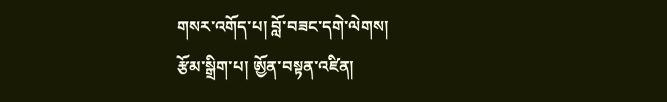གསར་འགོད་པ། བློ་བཟང་དགེ་ལེགས།
རྩོམ་སྒྲིག་པ། ཨྱོན་བསྟན་འཛིན།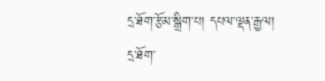དྲ་ཐོག་རྩོམ་སྒྲིག་པ། དཔལ་ལྡན་རྒྱལ།
དྲ་ཐོག་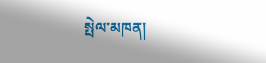སྤེལ་མཁན།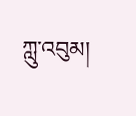ཀླུ་འབུམ།